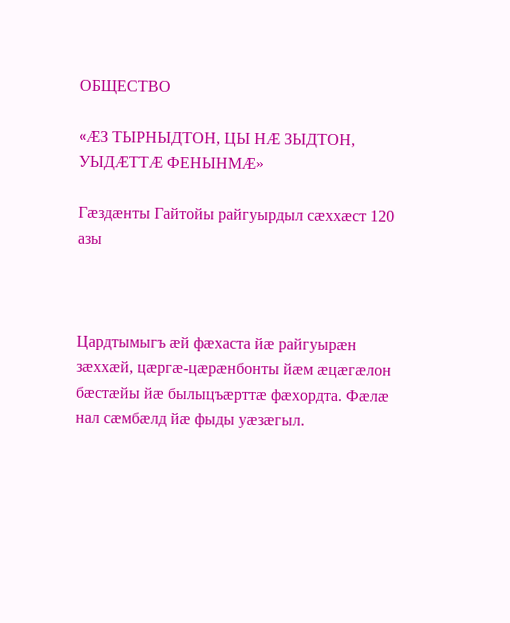ОБЩЕСТВО

«ÆЗ ТЫРНЫДТОН, ЦЫ НÆ ЗЫДТОН, УЫДÆТТÆ ФЕНЫНМÆ»

Гæздæнты Гайтойы райгуырдыл сæххæст 120 азы



Цардтымыгъ æй фæхаста йæ райгуырæн зæххæй, цæргæ-цæрæнбонты йæм æцæгæлон бæстæйы йæ былыцъæрттæ фæхордта. Фæлæ нал сæмбæлд йæ фыды уæзæгыл.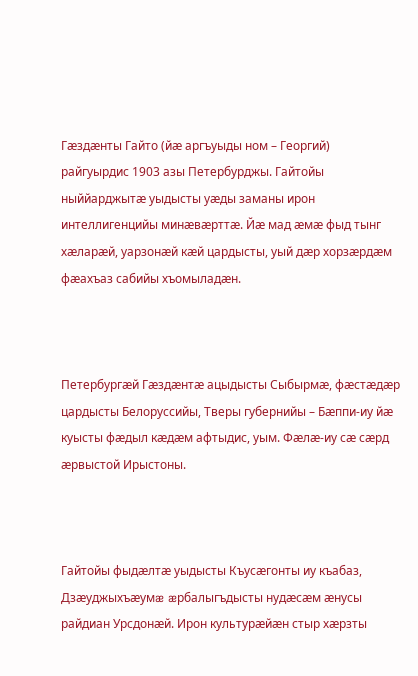Гæздæнты Гайто (йæ аргъуыды ном – Георгий) райгуырдис 1903 азы Петербурджы. Гайтойы ныййарджытæ уыдысты уæды заманы ирон интеллигенцийы минæвæрттæ. Йæ мад æмæ фыд тынг хæларæй, уарзонæй кæй цардысты, уый дæр хорзӕрдӕм фæахъаз сабийы хъомыладæн.



Петербургæй Гæздæнтæ ацыдысты Сыбырмæ, фæстæдæр цардысты Белоруссийы, Тверы губернийы – Бæппи-иу йæ куысты фæдыл кæдæм афтыдис, уым. Фæлæ-иу сæ сæрд æрвыстой Ирыстоны.



Гайтойы фыдæлтæ уыдысты Къусæгонты иу къабаз, Дзæуджыхъæумæ æрбалыгъдысты нудæсæм æнусы райдиан Урсдонæй. Ирон культурæйæн стыр хæрзты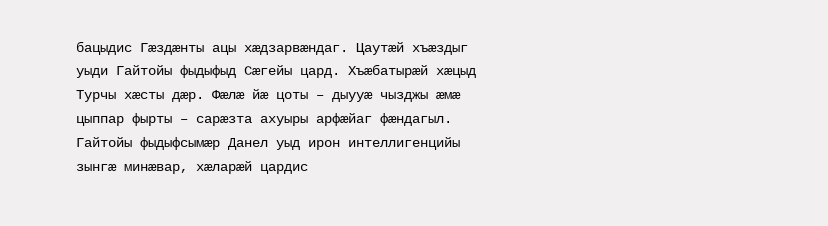бацыдис Гæздæнты ацы хæдзарвæндаг. Цаутæй хъæздыг уыди Гайтойы фыдыфыд Сæгейы цард. Хъæбатырæй хæцыд Турчы хæсты дæр. Фæлæ йæ цоты – дыууæ чызджы æмæ цыппар фырты – сарæзта ахуыры арфæйаг фæндагыл. Гайтойы фыдыфсымæр Данел уыд ирон интеллигенцийы зынгæ минæвар, хæларæй цардис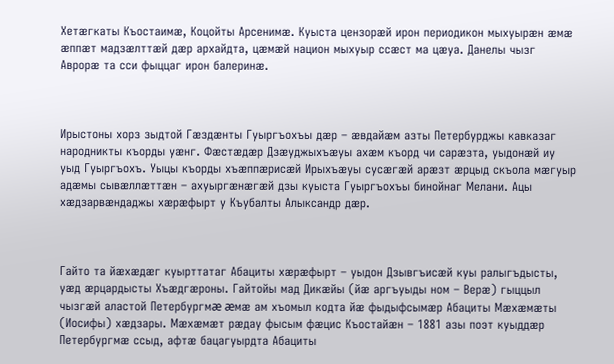Хетæгкаты Къостаимæ, Коцойты Арсенимæ. Куыста цензорæй ирон периодикон мыхуырæн æмæ æппæт мадзæлттæй дæр архайдта, цæмæй национ мыхуыр ссæст ма цæуа. Данелы чызг Аврорæ та сси фыццаг ирон балеринæ.



Ирыстоны хорз зыдтой Гæздæнты Гуыргъохъы дæр – æвдайæм азты Петербурджы кавказаг народникты къорды уæнг. Фæстæдæр Дзæуджыхъæуы ахæм къорд чи сарæзта, уыдонæй иу уыд Гуыргъохъ. Уыцы къорды хъæппæрисæй Ирыхъæуы сусæгæй арæзт æрцыд скъола мæгуыр адæмы сывæллæттæн – ахуыргæнæгæй дзы куыста Гуыргъохъы бинойнаг Мелани. Ацы хæдзарвæндаджы хæрæфырт у Къубалты Алыксандр дæр.



Гайто та йæхæдæг куырттатаг Абациты хæрæфырт – уыдон Дзывгъисæй куы ралыгъдысты, уæд æрцардысты Хъæдгæроны. Гайтойы мад Дикæйы (йæ аргъуыды ном – Верæ) гыццыл чызгæй аластой Петербургмæ æмæ ам хъомыл кодта йæ фыдыфсымæр Абациты Мæхæмæты (Иосифы) хæдзары. Мæхæмæт рæдау фысым фæцис Къостайæн – 1881 азы поэт куыддæр Петербургмæ ссыд, афтæ бацагуырдта Абациты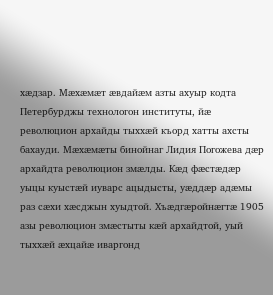хæдзар. Мæхæмæт æвдайæм азты ахуыр кодта Петербурджы технологон институты, йæ революцион архайды тыххæй къорд хатты ахсты бахауди. Мæхæмæты бинойнаг Лидия Погожева дæр архайдта революцион змæлды. Кæд фæстæдæр уыцы куыстæй иуварс ацыдысты, уæддæр адæмы раз сæхи хæсджын хуыдтой. Хъæдгæройнæгтæ 1905 азы революцион змæстыты кæй архайдтой, уый тыххæй æхцайæ иваргонд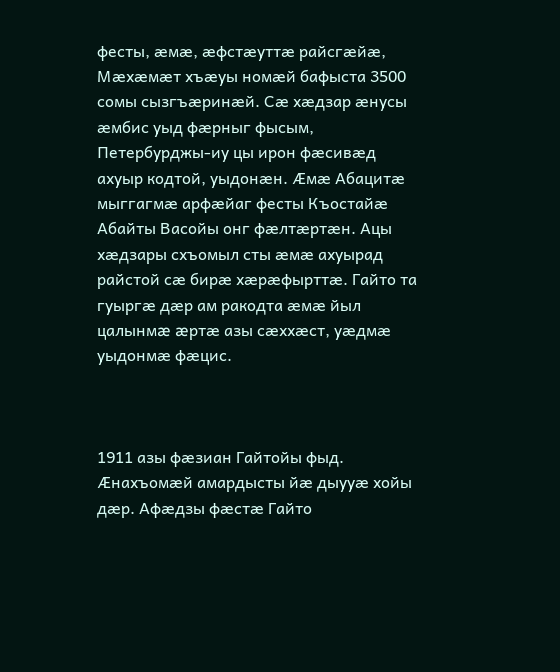фесты, æмæ, æфстæуттæ райсгæйæ, Мæхæмæт хъæуы номæй бафыста 3500 сомы сызгъæринæй. Сæ хæдзар æнусы æмбис уыд фæрныг фысым, Петербурджы-иу цы ирон фæсивæд ахуыр кодтой, уыдонæн. Æмæ Абацитæ мыггагмæ арфæйаг фесты Къостайæ Абайты Васойы онг фæлтæртæн. Ацы хæдзары схъомыл сты æмæ ахуырад райстой сæ бирæ хæрæфырттæ. Гайто та гуыргæ дæр ам ракодта æмæ йыл цалынмæ æртæ азы сæххæст, уæдмæ уыдонмæ фæцис.



1911 азы фæзиан Гайтойы фыд. Æнахъомæй амардысты йæ дыууæ хойы дæр. Афæдзы фæстæ Гайто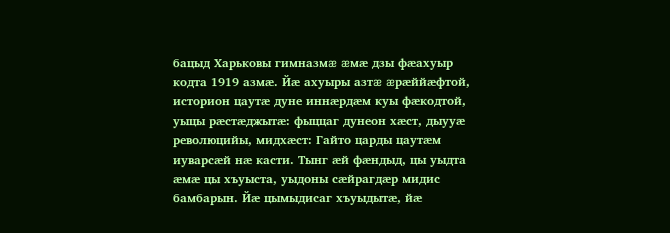бацыд Харьковы гимназмæ æмæ дзы фæахуыр кодта 1919 азмæ. Йæ ахуыры азтæ æрæййæфтой, историон цаутæ дуне иннæрдæм куы фæкодтой, уыцы рæстæджытæ: фыццаг дунеон хæст, дыууæ революцийы, мидхæст: Гайто царды цаутæм иуварсæй нæ касти. Тынг æй фæндыд, цы уыдта æмæ цы хъуыста, уыдоны сæйрагдæр мидис бамбарын. Йæ цымыдисаг хъуыдытæ, йæ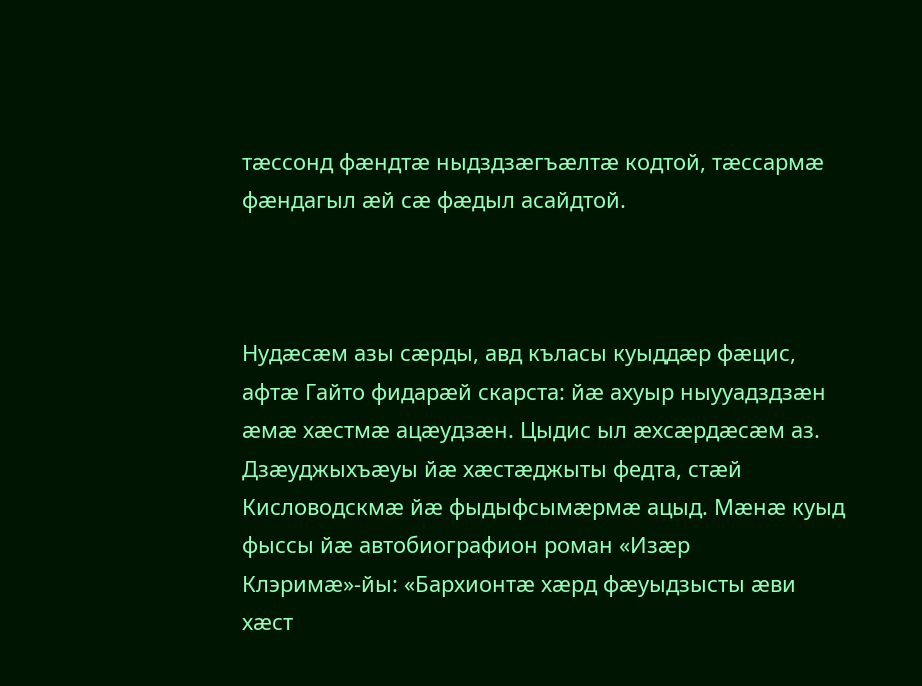тæссонд фæндтæ ныдздзæгъæлтæ кодтой, тæссармæ фæндагыл æй сæ фæдыл асайдтой.



Нудæсæм азы сæрды, авд къласы куыддæр фæцис, афтæ Гайто фидарæй скарста: йæ ахуыр ныууадздзæн æмæ хæстмæ ацæудзæн. Цыдис ыл æхсæрдæсæм аз. Дзæуджыхъæуы йæ хæстæджыты федта, стæй Кисловодскмæ йæ фыдыфсымæрмæ ацыд. Мæнæ куыд фыссы йæ автобиографион роман «Изæр Клэримæ»-йы: «Бархионтæ хæрд фæуыдзысты æви хæст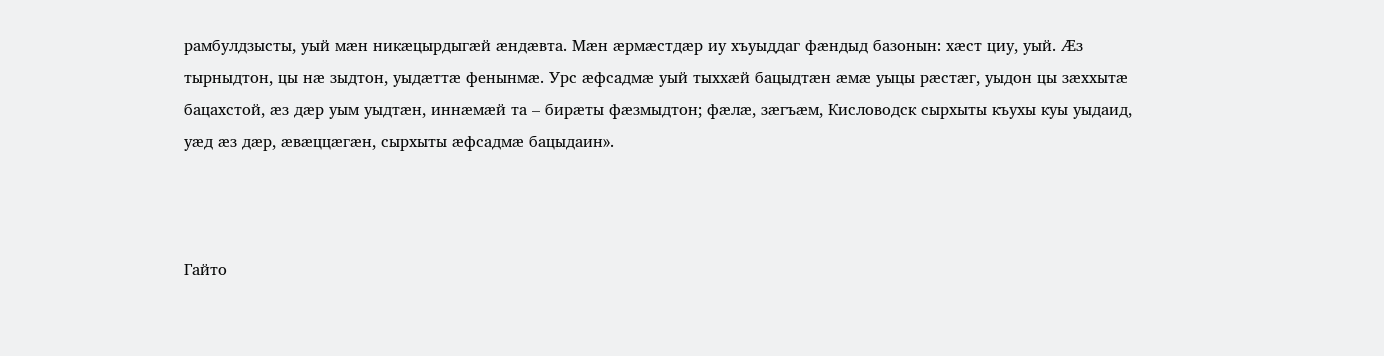рамбулдзысты, уый мæн никæцырдыгæй æндæвта. Мæн æрмæстдæр иу хъуыддаг фæндыд базонын: хæст циу, уый. Æз тырныдтон, цы нæ зыдтон, уыдæттæ фенынмæ. Урс æфсадмæ уый тыххæй бацыдтæн æмæ уыцы рæстæг, уыдон цы зæххытæ бацахстой, æз дæр уым уыдтæн, иннæмæй та – бирæты фæзмыдтон; фæлæ, зæгъæм, Кисловодск сырхыты къухы куы уыдаид, уæд æз дæр, æвæццæгæн, сырхыты æфсадмæ бацыдаин».



Гайто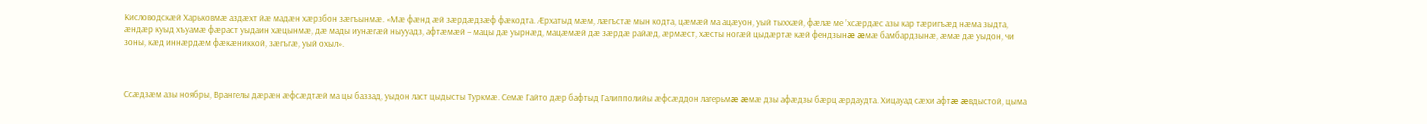Кисловодскæй Харьковмæ аздæхт йæ мадæн хæрзбон зæгъынмæ. «Мæ фæнд æй зæрдæдзæф фæкодта. Æрхатыд мæм, лæгъстæ мын кодта, цæмæй ма ацæуон, уый тыххæй, фæлæ ме ʼхсæрдæс азы кар тæригъæд нæма зыдта, æндæр куыд хъуамæ фæраст уыдаин хæцынмæ, дæ мады иунæгæй ныууадз, афтæмæй – мацы дæ уырнæд, мацæмæй дæ зæрдæ райæд, æрмæст, хæсты ногæй цыдæртæ кæй фендзынæ æмæ бамбардзынæ, æмæ дæ уыдон, чи зоны, кæд иннæрдæм фæкæниккой, зæгъгæ, уый охыл».



Ссæдзæм азы ноябры, Врангелы дæрæн æфсæдтæй ма цы баззад, уыдон ласт цыдысты Туркмæ. Семæ Гайто дæр бафтыд Галипполийы æфсæддон лагерьмæ æмæ дзы афæдзы бæрц æрдаудта. Хицауад сæхи афтæ æвдыстой, цыма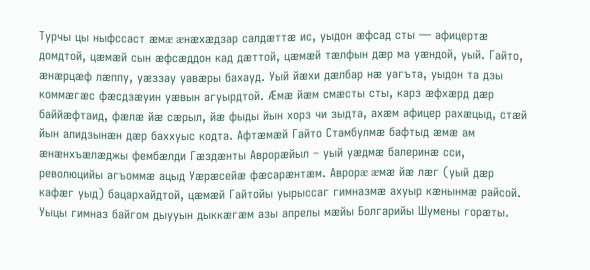Турчы цы ныфссаст æмæ æнæхæдзар салдæттæ ис, уыдон æфсад сты — афицертæ домдтой, цæмæй сын æфсæддон кад дæттой, цæмæй тæлфын дæр ма уæндой, уый. Гайто, æнæрцæф лæппу, уæззау уавæры бахауд. Уый йæхи дæлбар нæ уагъта, уыдон та дзы коммæгæс фæсдзæуин уæвын агуырдтой. Æмæ йæм смæсты сты, карз æфхæрд дæр баййæфтаид, фæлæ йæ сæрыл, йæ фыды йын хорз чи зыдта, ахæм афицер рахæцыд, стæй йын алидзынæн дæр баххуыс кодта. Афтæмæй Гайто Стамбулмæ бафтыд æмæ ам æнæнхъæлæджы фембæлди Гæздæнты Аврорæйыл – уый уæдмæ балеринæ сси, революцийы агъоммæ ацыд Уæрæсейæ фæсарæнтæм. Аврорæ æмæ йæ лæг (уый дæр кафæг уыд) бацархайдтой, цæмæй Гайтойы уырыссаг гимназмæ ахуыр кæнынмæ райсой. Уыцы гимназ байгом дыууын дыккæгæм азы апрелы мæйы Болгарийы Шумены горæты.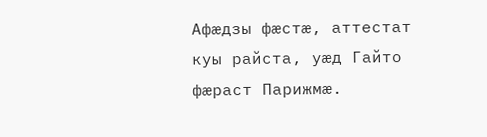Афæдзы фæстæ, аттестат куы райста, уæд Гайто фæраст Парижмæ.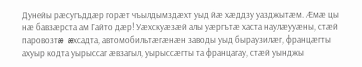Дунейы рæсугъддæр горæт чъылдымздæхт уыд йæ хæддзу уазджытæм. Æмæ цы нæ бавзæрста ам Гайто дæр! Уæхскуæзæй алы уæргътæ хаста наулæууæны, стæй паровозтæ æхсадта, автомобильтæгæнæн заводы уыд быраузилæг, францӕгты ахуыр кодта уырыссаг æвзагыл, уырыссæгты та францагау, стæй уынджы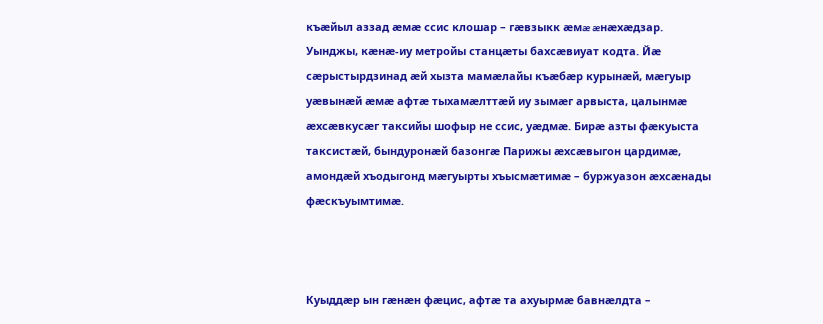къæйыл аззад æмæ ссис клошар – гæвзыкк æмæ æнæхæдзар. Уынджы, кæнæ-иу метройы станцæты бахсæвиуат кодта. Йæ сæрыстырдзинад æй хызта мамæлайы къæбæр курынæй, мæгуыр уæвынæй æмæ афтæ тыхамæлттæй иу зымæг арвыста, цалынмæ æхсæвкусæг таксийы шофыр не ссис, уæдмæ. Бирæ азты фæкуыста таксистæй, бындуронæй базонгæ Парижы æхсæвыгон цардимæ, амондæй хъодыгонд мæгуырты хъысмæтимæ – буржуазон æхсæнады фæскъуымтимæ.



Куыддæр ын гæнæн фæцис, афтæ та ахуырмæ бавнæлдта –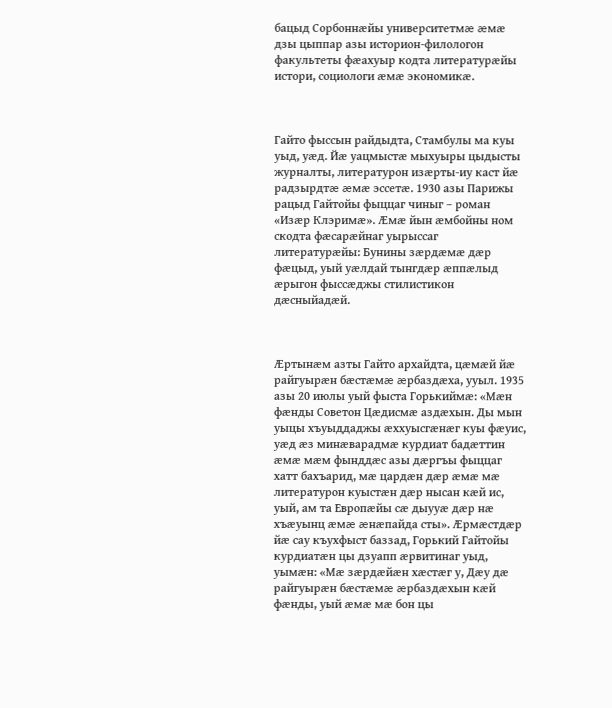бацыд Сорбоннæйы университетмæ æмæ дзы цыппар азы историон-филологон факультеты фæахуыр кодта литературæйы истори, социологи æмæ экономикæ.



Гайто фыссын райдыдта, Стамбулы ма куы уыд, уæд. Йæ уацмыстæ мыхуыры цыдысты журналты, литературон изæрты-иу каст йæ радзырдтæ æмæ эссетæ. 1930 азы Парижы рацыд Гайтойы фыццаг чиныг – роман «Изæр Клэримæ». Æмæ йын æмбойны ном скодта фæсарæйнаг уырыссаг литературæйы: Бунины зæрдæмæ дæр фæцыд, уый уæлдай тынгдæр æппæлыд æрыгон фыссæджы стилистикон дæсныйадæй.



Æртынæм азты Гайто архайдта, цæмæй йæ райгуырæн бæстæмæ æрбаздæха, ууыл. 1935 азы 20 июлы уый фыста Горькиймæ: «Мæн фæнды Советон Цæдисмæ аздæхын. Ды мын уыцы хъуыддаджы æххуысгæнæг куы фæуис, уæд æз минæварадмæ курдиат бадæттин æмæ мæм фынддæс азы дæргъы фыццаг хатт бахъарид, мæ цардæн дæр æмæ мæ литературон куыстæн дæр нысан кæй ис, уый, ам та Европæйы сæ дыууæ дæр нæ хъæуынц æмæ æнæпайда сты». Æрмæстдæр йæ сау къухфыст баззад, Горький Гайтойы курдиатæн цы дзуапп æрвитинаг уыд, уымæн: «Мæ зæрдæйæн хæстæг у, Дæу дæ райгуырæн бæстæмæ æрбаздæхын кæй фæнды, уый æмæ мæ бон цы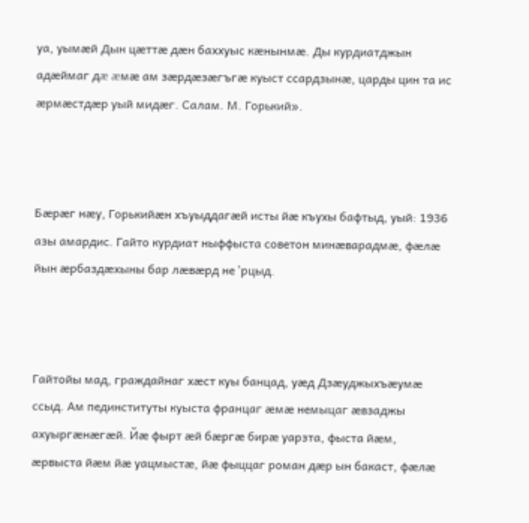уа, уымæй Дын цæттæ дæн баххуыс кæнынмæ. Ды курдиатджын адæймаг дæ æмæ ам зæрдæзæгъгæ куыст ссардзынæ, царды цин та ис æрмæстдæр уый мидæг. Салам. М. Горький».



Бæрæг нæу, Горькийæн хъуыддагæй исты йæ къухы бафтыд, уый: 1936 азы амардис. Гайто курдиат ныффыста советон минæварадмæ, фæлæ йын æрбаздæхыны бар лæвæрд не ʼрцыд.



Гайтойы мад, граждайнаг хæст куы банцад, уæд Дзæуджыхъæумæ ссыд. Ам пединституты куыста францаг æмæ немыцаг æвзаджы ахуыргæнæгæй. Йæ фырт æй бæргæ бирæ уарзта, фыста йæм, æрвыста йæм йæ уацмыстæ, йæ фыццаг роман дæр ын бакаст, фæлæ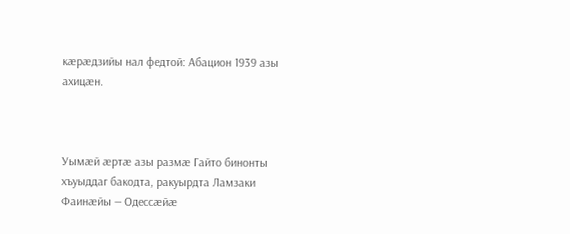кæрæдзийы нал федтой: Абацион 1939 азы ахицæн.



Уымæй æртæ азы размæ Гайто бинонты хъуыддаг бакодта, ракуырдта Ламзаки Фаинæйы — Одессæйæ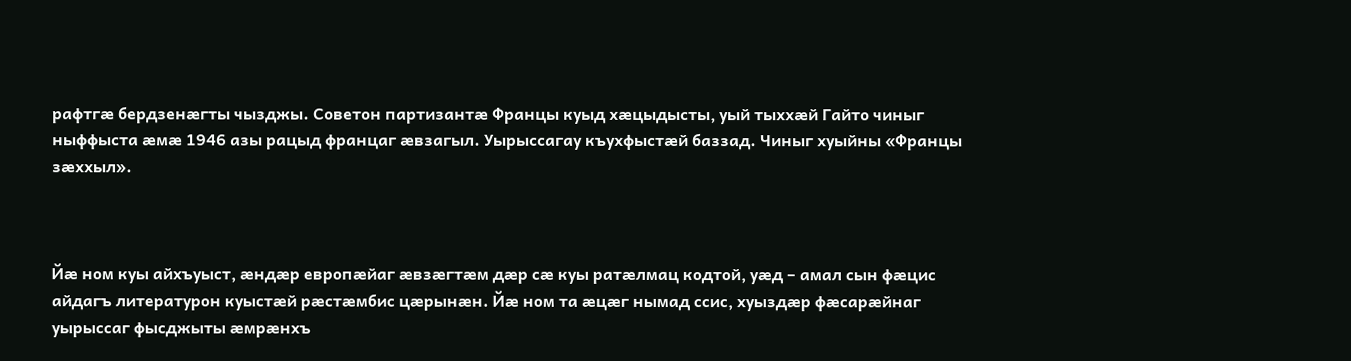рафтгæ бердзенæгты чызджы. Советон партизантæ Францы куыд хæцыдысты, уый тыххæй Гайто чиныг ныффыста æмæ 1946 азы рацыд францаг æвзагыл. Уырыссагау къухфыстæй баззад. Чиныг хуыйны «Францы зæххыл».



Йæ ном куы айхъуыст, æндæр европæйаг æвзæгтæм дæр сæ куы ратæлмац кодтой, уæд – амал сын фæцис айдагъ литературон куыстæй рæстæмбис цæрынæн. Йæ ном та æцæг нымад ссис, хуыздæр фæсарæйнаг уырыссаг фысджыты æмрæнхъ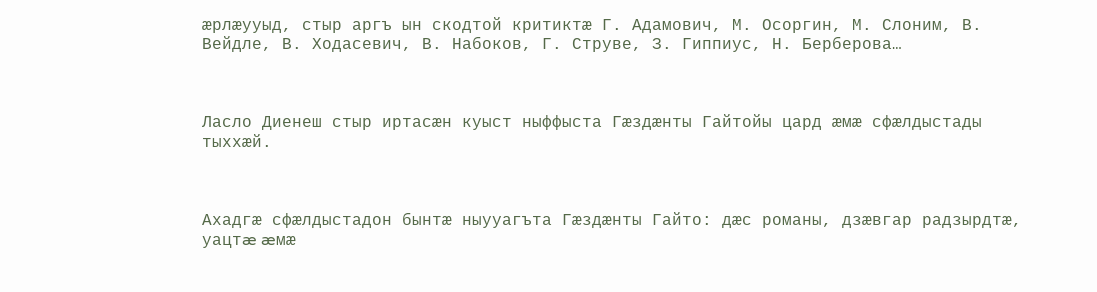æрлæууыд, стыр аргъ ын скодтой критиктæ Г. Адамович, М. Осоргин, М. Слоним, В. Вейдле, В. Ходасевич, В. Набоков, Г. Струве, З. Гиппиус, Н. Берберова…



Ласло Диенеш стыр иртасæн куыст ныффыста Гæздæнты Гайтойы цард æмæ сфæлдыстады тыххæй.



Ахадгæ сфæлдыстадон бынтæ ныууагъта Гæздæнты Гайто: дæс романы, дзæвгар радзырдтæ, уацтæ æмæ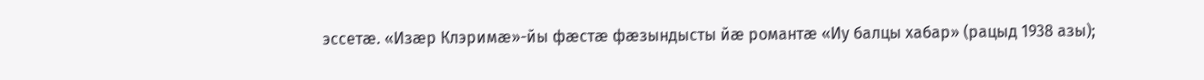эссетæ. «Изæр Клэримæ»-йы фæстæ фæзындысты йæ романтæ «Иу балцы хабар» (рацыд 1938 азы);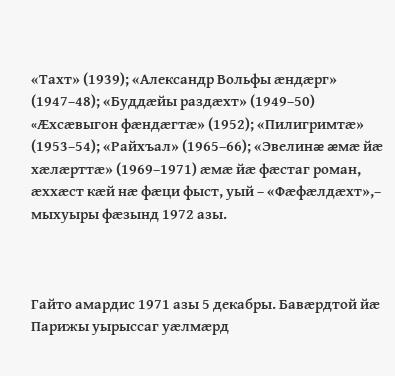«Тахт» (1939); «Александр Вольфы æндæрг» (1947–48); «Буддæйы раздæхт» (1949–50) «Æхсæвыгон фæндæгтæ» (1952); «Пилигримтæ» (1953–54); «Райхъал» (1965–66); «Эвелинæ æмæ йæ хæлæрттæ» (1969–1971) æмæ йæ фæстаг роман, æххæст кæй нæ фæци фыст, уый – «Фæфæлдæхт»,– мыхуыры фæзынд 1972 азы.



Гайто амардис 1971 азы 5 декабры. Бавæрдтой йæ Парижы уырыссаг уæлмæрд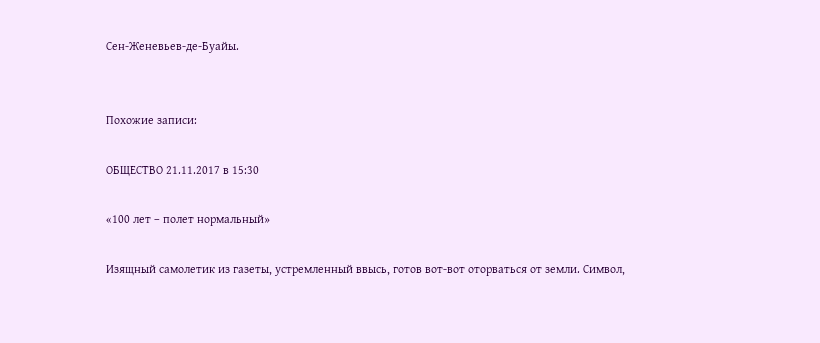Сен-Женевьев-де-Буайы.


Похожие записи:

ОБЩЕСТВО 21.11.2017 в 15:30

«100 лет – полет нормальный»

Изящный самолетик из газеты, устремленный ввысь, готов вот-вот оторваться от земли. Символ,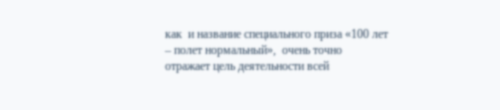как  и название специального приза «100 лет – полет нормальный»,  очень точно отражает цель деятельности всей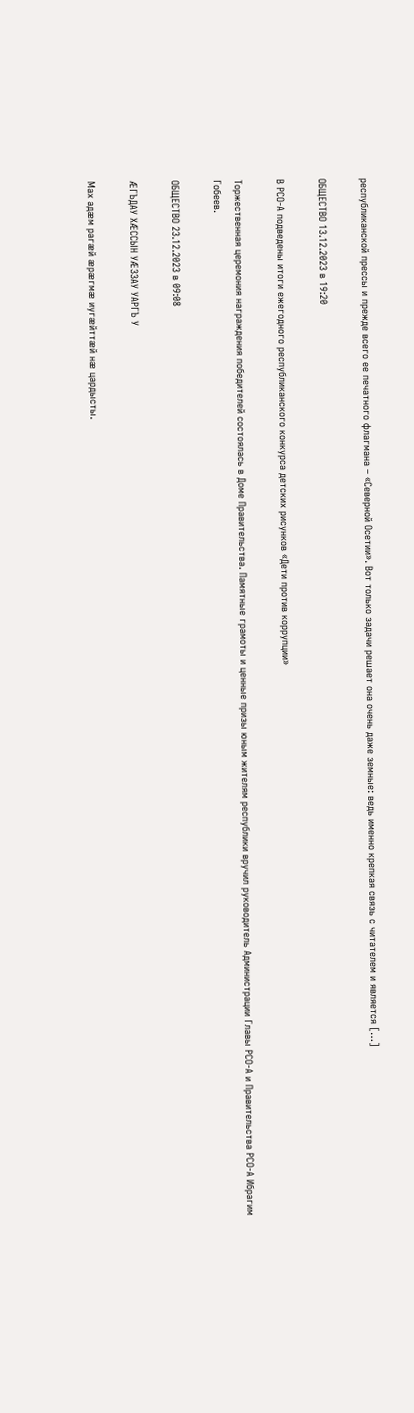республиканской прессы и прежде всего ее печатного флагмана – «Северной Осетии». Вот только задачи решает она очень даже земные: ведь именно крепкая связь с читателем и является […]

ОБЩЕСТВО 13.12.2023 в 19:20

В РСО-А подведены итоги ежегодного республиканского конкурса детских рисунков «Дети против коррупции»

Торжественная церемония награждения победителей состоялась в Доме Правительства. Памятные грамоты и ценные призы юным жителям республики вручил руководитель Администрации Главы РСО-А и Правительства РСО-А Ибрагим Гобеев.

ОБЩЕСТВО 23.12.2023 в 09:08

ÆГЪДАУ ХÆССЫН УÆЗЗАУ УАРГЪ У

Мах адæм рагæй æрæгмæ иугæйттæй нæ цардысты.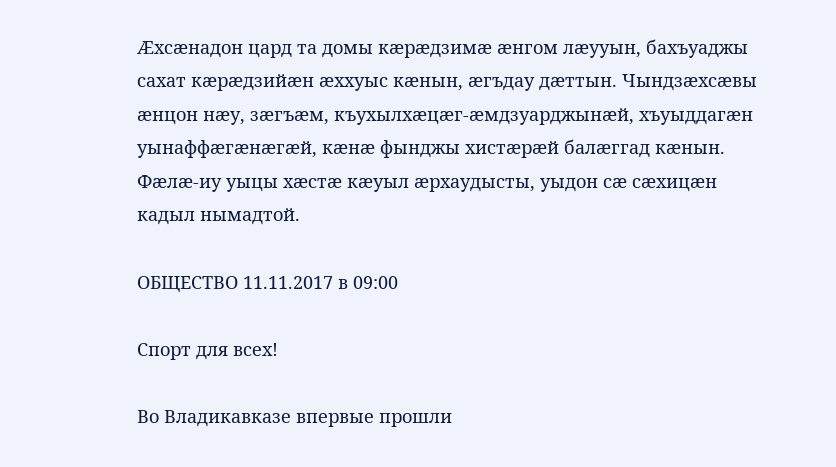Æхсæнадон цард та домы кæрæдзимæ æнгом лæууын, бахъуаджы сахат кæрæдзийæн æххуыс кæнын, æгъдау дæттын. Чындзæхсæвы æнцон нæу, зæгъæм, къухылхæцæг-æмдзуарджынæй, хъуыддагæн уынаффæгæнæгæй, кæнæ фынджы хистæрæй балæггад кæнын. Фæлæ-иу уыцы хæстæ кæуыл æрхаудысты, уыдон сæ сæхицæн кадыл нымадтой.

ОБЩЕСТВО 11.11.2017 в 09:00

Спорт для всех!

Во Владикавказе впервые прошли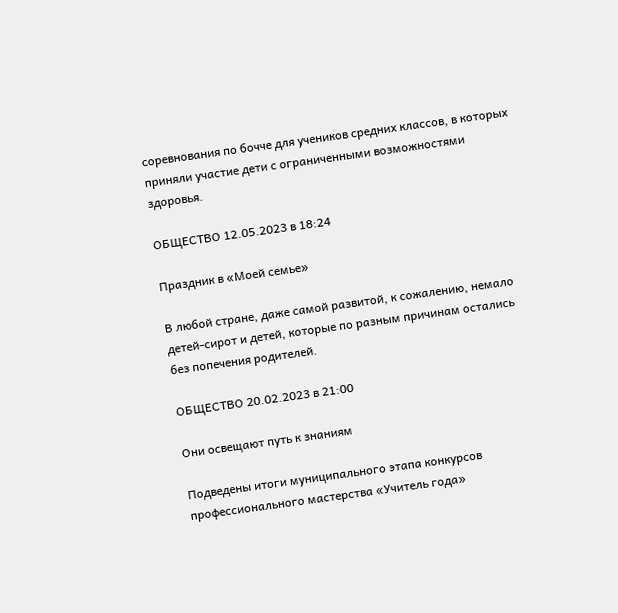соревнования по бочче для учеников средних классов, в которых приняли участие дети с ограниченными возможностями здоровья.

ОБЩЕСТВО 12.05.2023 в 18:24

Праздник в «Моей семье»

В любой стране, даже самой развитой, к сожалению, немало детей-сирот и детей, которые по разным причинам остались без попечения родителей.

ОБЩЕСТВО 20.02.2023 в 21:00

Они освещают путь к знаниям

Подведены итоги муниципального этапа конкурсов профессионального мастерства «Учитель года»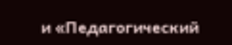и «Педагогический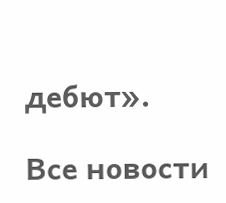дебют».

Все новости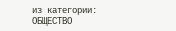из категории: ОБЩЕСТВО